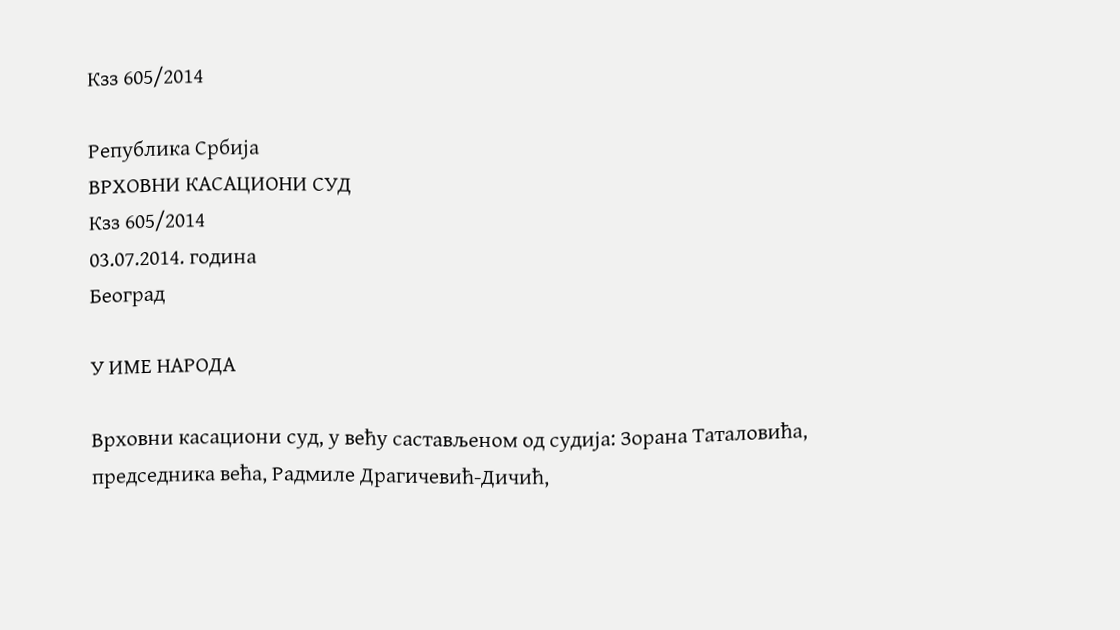Кзз 605/2014

Република Србија
ВРХОВНИ КАСАЦИОНИ СУД
Кзз 605/2014
03.07.2014. година
Београд

У ИМЕ НАРОДА

Врховни касациони суд, у већу састављеном од судија: Зорана Таталовића, председника већа, Радмиле Драгичевић-Дичић,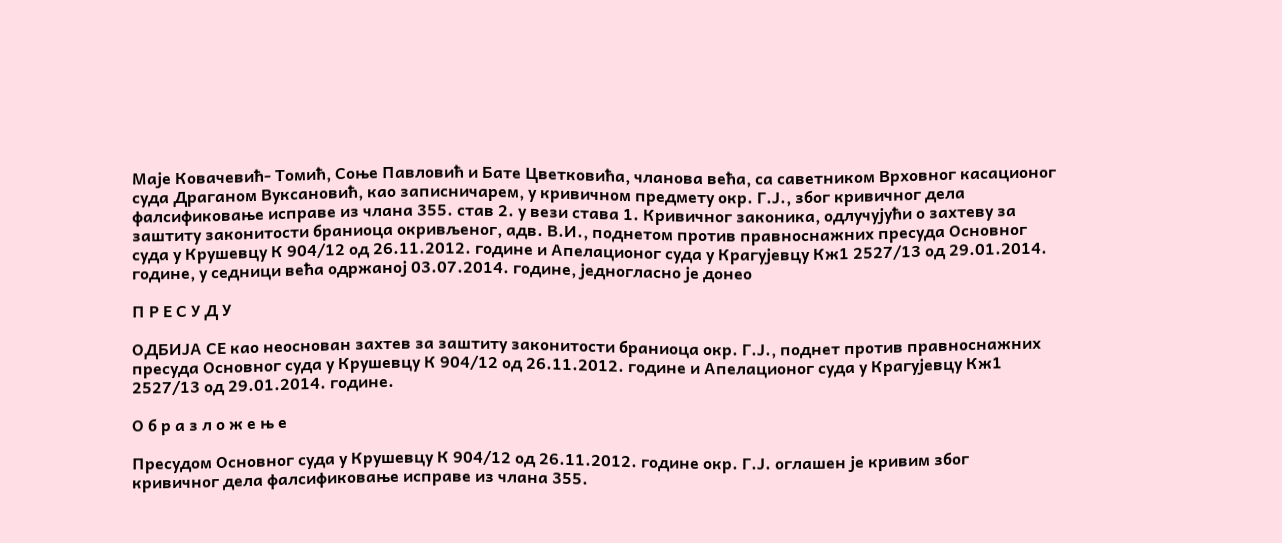Маје Ковачевић- Томић, Соње Павловић и Бате Цветковића, чланова већа, са саветником Врховног касационог суда Драганом Вуксановић, као записничарем, у кривичном предмету окр. Г.Ј., због кривичног дела фалсификовање исправе из члана 355. став 2. у вези става 1. Кривичног законика, одлучујући о захтеву за заштиту законитости браниоца окривљеног, адв. В.И., поднетом против правноснажних пресуда Основног суда у Крушевцу К 904/12 од 26.11.2012. године и Апелационог суда у Крагујевцу Кж1 2527/13 од 29.01.2014. године, у седници већа одржаној 03.07.2014. године, једногласно је донео

П Р Е С У Д У

ОДБИЈА СЕ као неоснован захтев за заштиту законитости браниоца окр. Г.Ј., поднет против правноснажних пресуда Основног суда у Крушевцу К 904/12 од 26.11.2012. године и Апелационог суда у Крагујевцу Кж1 2527/13 од 29.01.2014. године.

О б р а з л о ж е њ е

Пресудом Основног суда у Крушевцу К 904/12 од 26.11.2012. године окр. Г.Ј. оглашен је кривим због кривичног дела фалсификовање исправе из члана 355.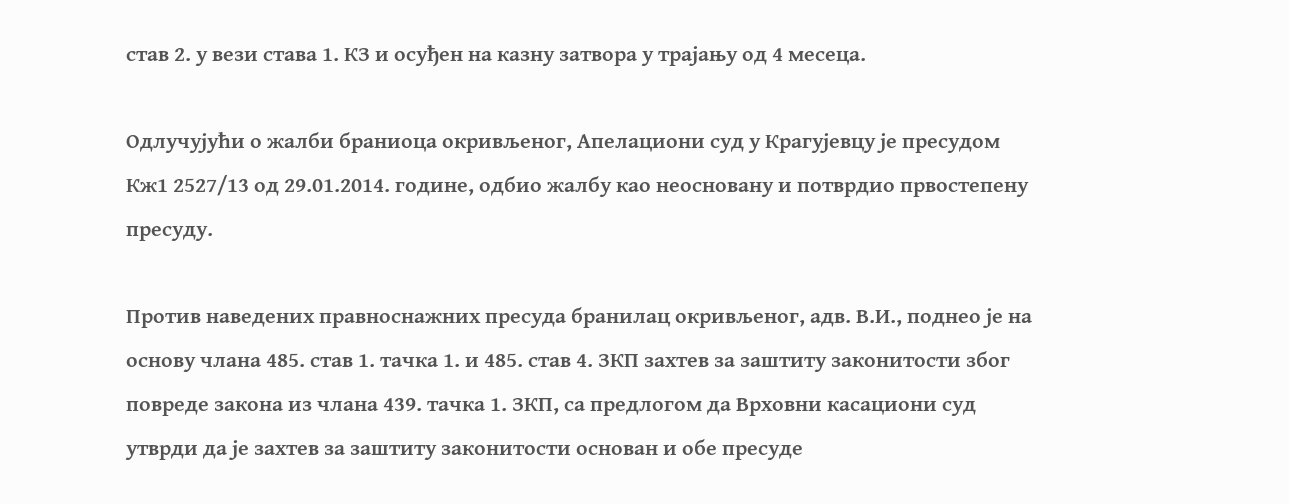став 2. у вези става 1. КЗ и осуђен на казну затвора у трајању од 4 месеца.

Одлучујући о жалби браниоца окривљеног, Апелациони суд у Крагујевцу је пресудом Кж1 2527/13 од 29.01.2014. године, одбио жалбу као неосновану и потврдио првостепену пресуду.

Против наведених правноснажних пресуда бранилац окривљеног, адв. В.И., поднео је на основу члана 485. став 1. тачка 1. и 485. став 4. ЗКП захтев за заштиту законитости због повреде закона из члана 439. тачка 1. ЗКП, са предлогом да Врховни касациони суд утврди да је захтев за заштиту законитости основан и обе пресуде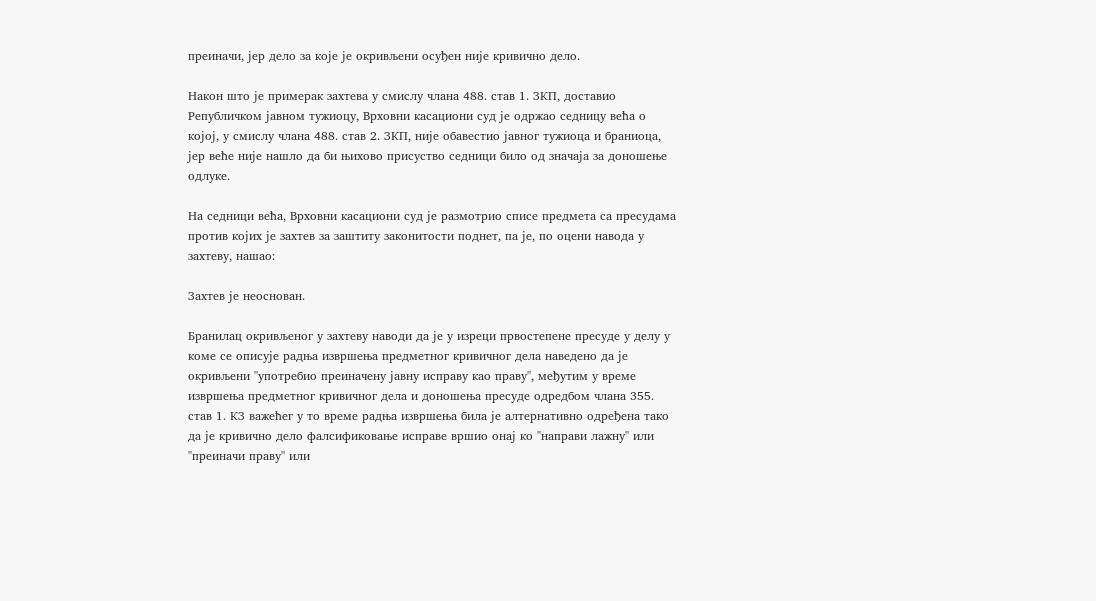преиначи, јер дело за које је окривљени осуђен није кривично дело.

Након што је примерак захтева у смислу члана 488. став 1. ЗКП, доставио Републичком јавном тужиоцу, Врховни касациони суд је одржао седницу већа о којој, у смислу члана 488. став 2. ЗКП, није обавестио јавног тужиоца и браниоца, јер веће није нашло да би њихово присуство седници било од значаја за доношење одлуке.

На седници већа, Врховни касациони суд је размотрио списе предмета са пресудама против којих је захтев за заштиту законитости поднет, па је, по оцени навода у захтеву, нашао:

Захтев је неоснован.

Бранилац окривљеног у захтеву наводи да је у изреци првостепене пресуде у делу у коме се описује радња извршења предметног кривичног дела наведено да је окривљени ''употребио преиначену јавну исправу као праву'', међутим у време извршења предметног кривичног дела и доношења пресуде одредбом члана 355. став 1. КЗ важећег у то време радња извршења била је алтернативно одређена тако да је кривично дело фалсификовање исправе вршио онај ко ''направи лажну'' или ''преиначи праву'' или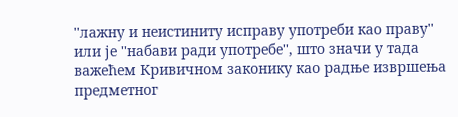''лажну и неистиниту исправу употреби као праву'' или је ''набави ради употребе'', што значи у тада важећем Кривичном законику као радње извршења предметног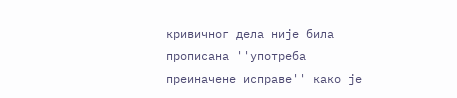кривичног дела није била прописана ''употреба преиначене исправе'' како је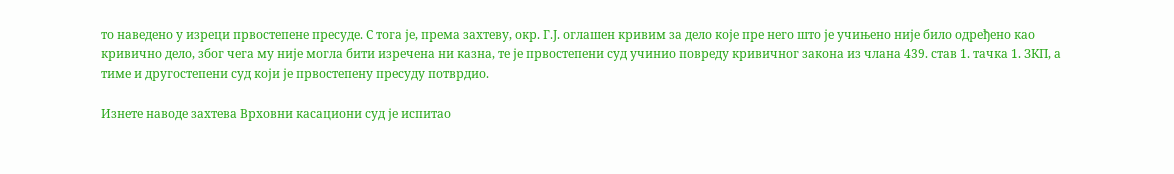то наведено у изреци првостепене пресуде. С тога је, према захтеву, окр. Г.Ј. оглашен кривим за дело које пре него што је учињено није било одређено као кривично дело, због чега му није могла бити изречена ни казна, те је првостепени суд учинио повреду кривичног закона из члана 439. став 1. тачка 1. ЗКП, а тиме и другостепени суд који је првостепену пресуду потврдио.

Изнете наводе захтева Врховни касациони суд је испитао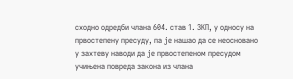сходно одредби члана 604. став 1. ЗКП, у односу на првостепену пресуду, па је нашао да се неосновано у захтеву наводи да је првостепеном пресудом учињена повреда закона из члана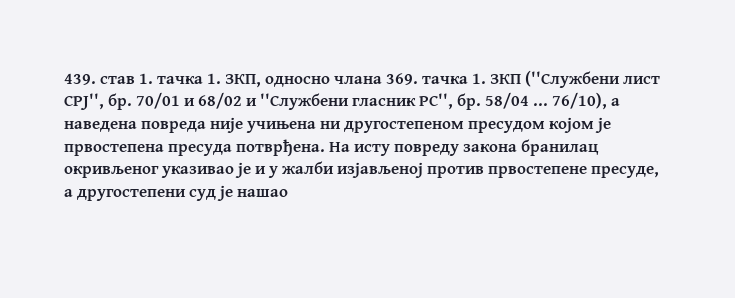439. став 1. тачка 1. ЗКП, односно члана 369. тачка 1. ЗКП (''Службени лист СРЈ'', бр. 70/01 и 68/02 и ''Службени гласник РС'', бр. 58/04 ... 76/10), а наведена повреда није учињена ни другостепеном пресудом којом је првостепена пресуда потврђена. На исту повреду закона бранилац окривљеног указивао је и у жалби изјављеној против првостепене пресуде, а другостепени суд је нашао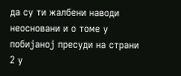да су ти жалбени наводи неосновани и о томе у побијаној пресуди на страни 2 у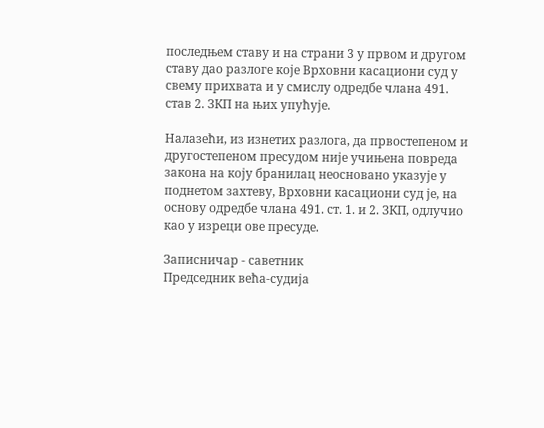последњем ставу и на страни 3 у првом и другом ставу дао разлоге које Врховни касациони суд у свему прихвата и у смислу одредбе члана 491. став 2. ЗКП на њих упућује.

Налазећи, из изнетих разлога, да првостепеном и другостепеном пресудом није учињена повреда закона на коју бранилац неосновано указује у поднетом захтеву, Врховни касациони суд је, на основу одредбе члана 491. ст. 1. и 2. ЗКП, одлучио као у изреци ове пресуде.

Записничар - саветник                                                                                                                              Председник већа-судија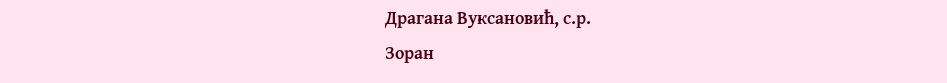Драгана Вуксановић, с.р.                                                                                                                          Зоран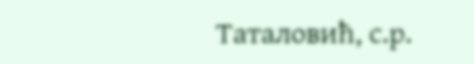Таталовић, с.р.